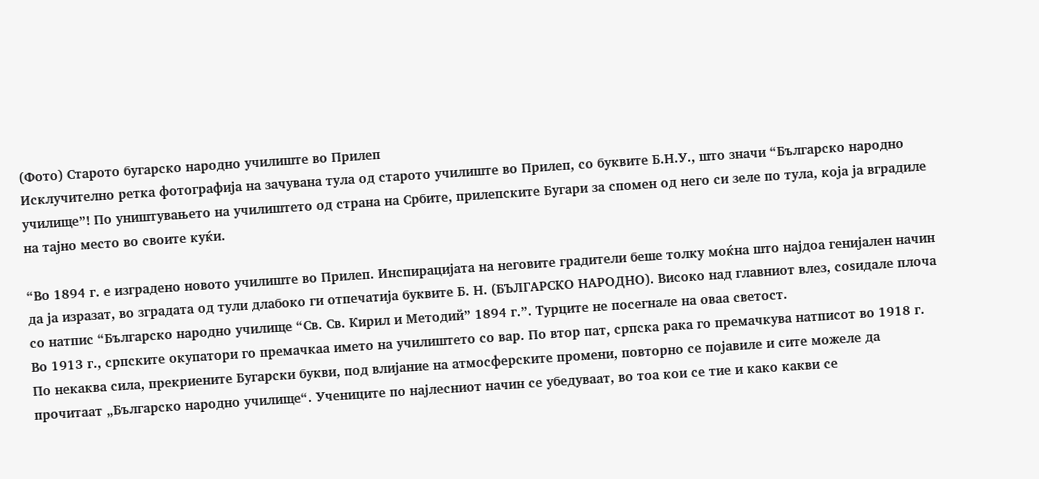(Фото) Старото бугарско народно училиште во Прилеп
Исклучително ретка фотографија на зачувана тула од старото училиште во Прилеп, со буквите Б.Н.У., што значи “Българско народно училище”! По уништувањето на училиштето од страна на Србите, прилепските Бугари за спомен од него си зеле по тула, која ја вградиле на тајно место во своите куќи.

“Во 1894 г. е изградено новото училиште во Прилеп. Инспирацијата на неговите градители беше толку моќна што најдоа генијален начин да ја изразат, во зградата од тули длабоко ги отпечатија буквите Б. Н. (БЪЛГАРСКО НАРОДНО). Високо над главниот влез, соѕидале плоча со натпис “Българско народно училище “Св. Св. Кирил и Методий” 1894 г.”. Турците не посегнале на оваа светост.
Во 1913 г., српските окупатори го премачкаа името на училиштето со вар. По втор пат, српска рака го премачкува натписот во 1918 г. По некаква сила, прекриените Бугарски букви, под влијание на атмосферските промени, повторно се појавиле и сите можеле да прочитаат „Българско народно училище“. Учениците по најлесниот начин се убедуваат, во тоа кои се тие и како какви се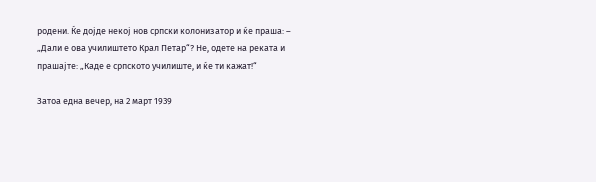родени. Ќе дојде некој нов српски колонизатор и ќе праша: – „Дали е ова училиштето Крал Петар“? Не, одете на реката и прашајте: „Каде е српското училиште, и ќе ти кажат!“

Затоа една вечер, на 2 март 1939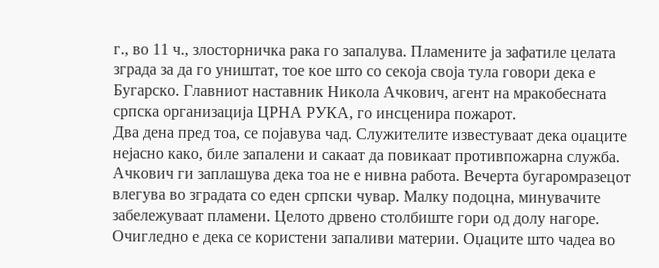г., во 11 ч., злосторничка рака го запалува. Пламените ја зафатиле целата зграда за да го уништат, тое кое што со секоја своја тула говори дека е Бугарско. Главниот наставник Никола Ачкович, агент на мракобесната српска организација ЦРНА РУКА, го инсценира пожарот.
Два дена пред тоа, се појавува чад. Служителите известуваат дека оџаците нејасно како, биле запалени и сакаат да повикаат противпожарна служба. Ачкович ги заплашува дека тоа не е нивна работа. Вечерта бугаромразецот влегува во зградата со еден српски чувар. Малку подоцна, минувачите забележуваат пламени. Целото дрвено столбиште гори од долу нагоре. Очигледно е дека се користени запаливи материи. Оџаците што чадеа во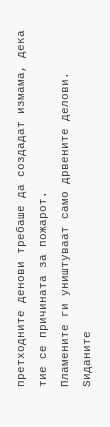претходните денови требаше да создадат измама, дека тие се причината за пожарот.
Пламените ги уништуваат само дрвените делови. Ѕиданите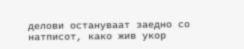делови остануваат заедно со натписот, како жив укор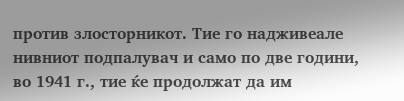против злосторникот. Тие го надживеале нивниот подпалувач и само по две години, во 1941 г., тие ќе продолжат да им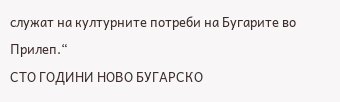служат на културните потреби на Бугарите во Прилеп.“
СТО ГОДИНИ НОВО БУГАРСКО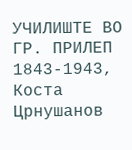УЧИЛИШТЕ ВО ГР. ПРИЛЕП 1843-1943, Коста Црнушанов